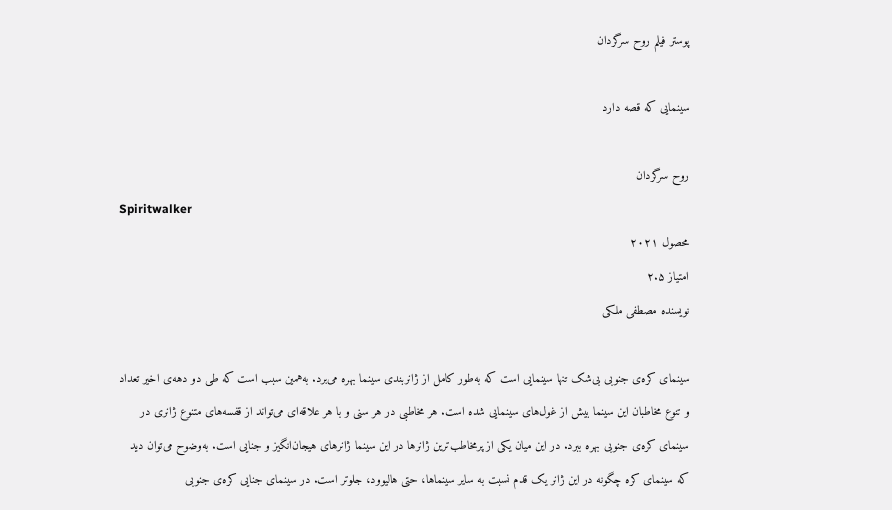پوستر فیلم روح سرگردان

سینمایی که قصه دارد

روح سرگردان
Spiritwalker
محصول ۲۰۲۱
امتیاز ۲.۵
نویسنده مصطفی ملکی

سینمای کره‌ی جنوبی بی‌شک تنها سینمایی است که به‌طور کامل از ژانربندی سینما بهره می‌برد. به‌همین سبب است که طی دو دهه‌ی اخیر تعداد و تنوع مخاطبان این سینما بیش از غول‌های سینمایی شده است. هر مخاطبی در هر سنی و با هر علاقه‌ای می‌تواند از قفسه‌های متنوع ژانری در سینمای کره‌ی جنوبی بهره ببرد. در این میان یکی از پرمخاطب‌ترین ژانرها در این سینما ژانرهای هیجان‌انگیز و جنایی است. به‌وضوح می‌توان دید که سینمای کره چگونه در این ژانر یک قدم نسبت به سایر سینماها، حتی هالیوود، جلوتر است. در سینمای جنایی کره‌ی جنوبی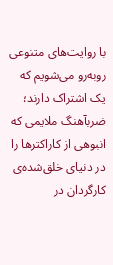با روایت‌های متنوعی رو‌به‌رو می‌شویم که یک اشتراک دارند؛ ضربآهنگ ملایمی که انبوهی از کاراکترها را در دنیای خلق‌شده‌ی کارگردان در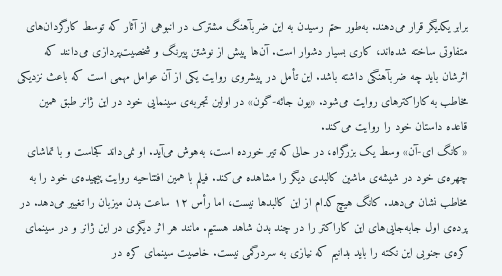برابر یکدیگر قرار می‌دهند. به‌طور حتم رسیدن به این ضربآهنگ مشترک در انبوهی از آثار که توسط کارگردان‌های متفاوتی ساخته شده‌اند، کاری بسیار دشوار است. آن‌ها پیش از نوشتن پیرنگ و شخصیت‌پردازی می‌دانند که اثرشان باید چه ضربآهنگی داشته باشد. این تأمل در پیشروی روایت یکی از آن عوامل مهمی است که باعث نزدیکی مخاطب به کاراکترهای روایت می‌شود. «یون جائه-گون» در اولین تجربه‌ی سینمایی خود در این ژانر طبق همین قاعده داستان خود را روایت می‌کند.
«کانگ ای-آن» وسط یک بزرگراه، در حالی‌که تیر خورده است، به‌هوش می‌آید. او نمی‌داند کجاست و با تماشای چهره‌ی خود در شیشه‌ی ماشین کالبدی دیگر را مشاهده می‌کند. فیلم با همین افتتاحیه روایت پیچیده‌ی خود را به مخاطب نشان می‌دهد. کانگ هیچ‌کدام از این کالبدها نیست، اما رأس ۱۲ ساعت بدن میزبان را تغییر می‌دهد. در پرده‌ی اول جابه‌جایی‌های این کاراکتر را در چند بدن شاهد هستیم. مانند هر اثر دیگری در این ژانر و در سینمای کره‌ی جنوبی این نکته را باید بدانیم که نیازی به سردرگمی نیست. خاصیت سینمای کره در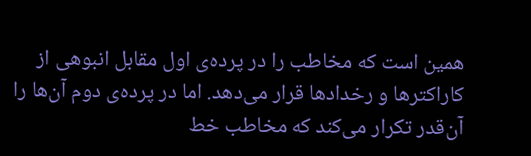همین است که مخاطب را در پرده‌ی اول مقابل انبوهی از کاراکترها و رخدادها قرار می‌دهد. اما در پرده‌ی دوم آن‌ها را آن‌قدر تکرار می‌کند که مخاطب خط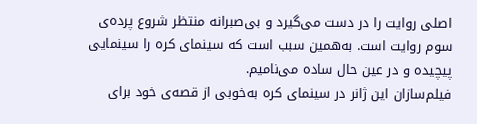اصلی روایت را در دست می‌گیرد و بی‌صبرانه منتظر شروع پرده‌ی سوم روایت است. به‌همین سبب است که سینمای کره را سینمایی پیچیده و در عین حال ساده می‌نامیم.
فیلم‌سازان این ژانر در سینمای کره به‌خوبی از قصه‌ی خود برای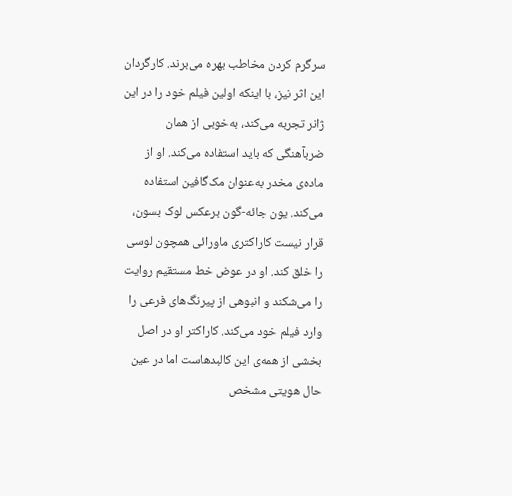سرگرم کردن مخاطب بهره می‌برند. کارگردان این اثر نیز، با اینکه اولین فیلم خود را در این ژانر تجربه می‌کند، به‌خوبی از همان ضربآهنگی که باید استفاده می‌کند. او از ماده‌ی مخدر به‌عنوان مک‌گافین استفاده می‌کند. یون جائه-گون برعکس لوک بسون، قرار نیست کاراکتری ماورائی همچون لوسی را خلق کند. او در عوض خط مستقیم روایت را می‌شکند و انبوهی از پیرنگ‌های فرعی را وارد فیلم خود می‌کند. کاراکتر او در اصل بخشی از همه‌ی این کالبدهاست اما در عین حال هویتی مشخص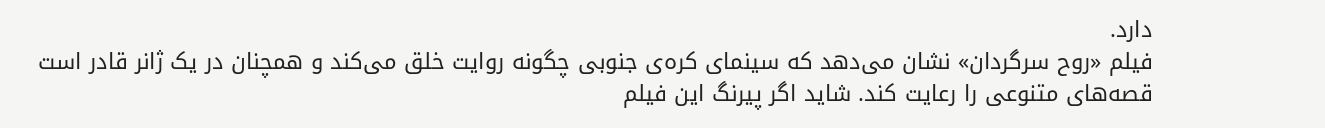دارد.
فیلم «روح سرگردان» نشان می‌دهد که سینمای کره‌ی جنوبی چگونه روایت خلق می‌کند و همچنان در یک ژانر قادر است قصه‌های متنوعی را رعایت کند. شاید اگر پیرنگ این فیلم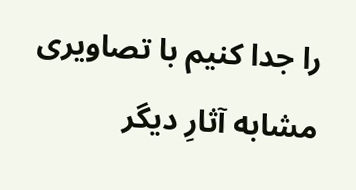را جدا کنیم با تصاویری مشابه آثارِ دیگر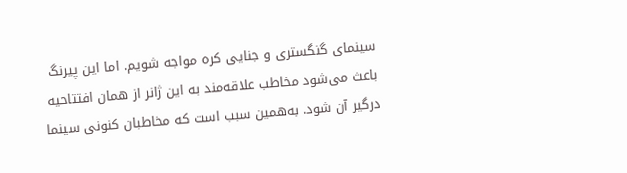سینمای گنگستری و جنایی کره مواجه شویم. اما این پیرنگ باعث می‌شود مخاطب علاقه‌مند به این ژانر از همان افتتاحیه درگیر آن شود. به‌همین سبب است که مخاطبان کنونی سینما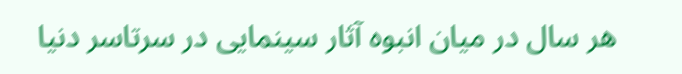هر سال در میان انبوه آثار سینمایی در سرتاسر دنیا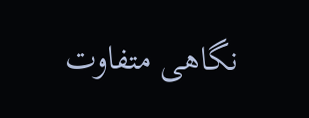نگاهی متفاوت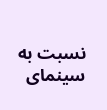نسبت به سینمای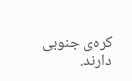کره‌ی جنوبی دارند.